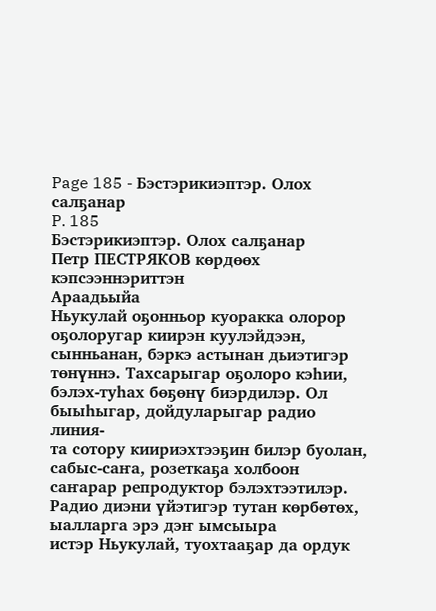Page 185 - Бэстэрикиэптэр. Олох салҕанар
P. 185
Бэстэрикиэптэр. Олох салҕанар
Петр ПЕСТРЯКОВ көрдөөх кэпсээннэриттэн
Араадьыйа
Ньукулай оҕонньор куоракка олорор оҕолоругар киирэн куулэйдээн,
сынньанан, бэркэ астынан дьиэтигэр төнүннэ. Тахсарыгар оҕолоро кэһии,
бэлэх-туһах бөҕөнү биэрдилэр. Ол быыһыгар, дойдуларыгар радио линия-
та сотору киириэхтээҕин билэр буолан, сабыс-саҥа, розеткаҕа холбоон
саҥарар репродуктор бэлэхтээтилэр.
Радио диэни үйэтигэр тутан көрбөтөх, ыалларга эрэ дэҥ ымсыыра
истэр Ньукулай, туохтааҕар да ордук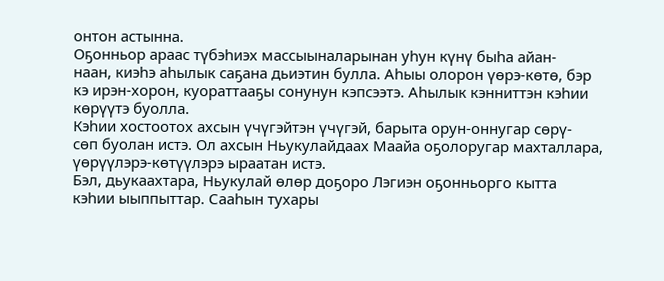онтон астынна.
Оҕонньор араас түбэһиэх массыыналарынан уһун күнү быһа айан-
наан, киэһэ аһылык саҕана дьиэтин булла. Аһыы олорон үөрэ-көтө, бэр
кэ ирэн-хорон, куораттааҕы сонунун кэпсээтэ. Аһылык кэнниттэн кэһии
көрүүтэ буолла.
Кэһии хостоотох ахсын үчүгэйтэн үчүгэй, барыта орун-оннугар сөрү-
сөп буолан истэ. Ол ахсын Ньукулайдаах Маайа оҕолоругар махталлара,
үөрүүлэрэ-көтүүлэрэ ыраатан истэ.
Бэл, дьукаахтара, Ньукулай өлөр доҕоро Лэгиэн оҕонньорго кытта
кэһии ыыппыттар. Сааһын тухары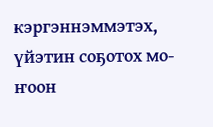кэргэннэммэтэх, үйэтин соҕотох мо-
ҥоон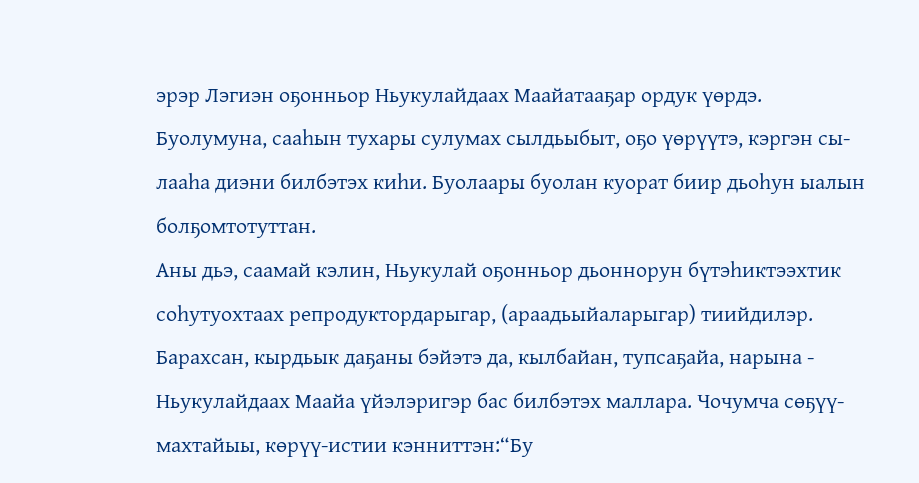эрэр Лэгиэн оҕонньор Ньукулайдаах Маайатааҕар ордук үөрдэ.
Буолумуна, сааһын тухары сулумах сылдьыбыт, оҕо үөрүүтэ, кэргэн сы-
лааһа диэни билбэтэх киһи. Буолаары буолан куорат биир дьоһун ыалын
болҕомтотуттан.
Аны дьэ, саамай кэлин, Ньукулай оҕонньор дьоннорун бүтэһиктээхтик
соһутуохтаах репродуктордарыгар, (араадьыйаларыгар) тиийдилэр.
Барахсан, кырдьык даҕаны бэйэтэ да, кылбайан, тупсаҕайа, нарына -
Ньукулайдаах Маайа үйэлэригэр бас билбэтэх маллара. Чочумча сөҕүү-
махтайыы, көрүү-истии кэнниттэн:“Бу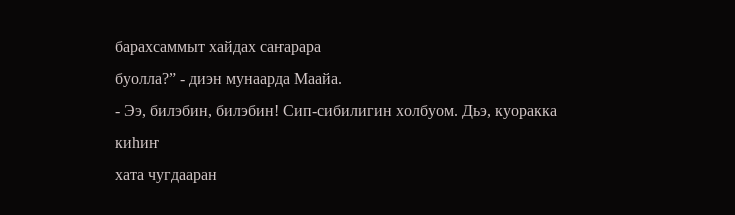барахсаммыт хайдах саҥарара
буолла?” - диэн мунаарда Маайа.
- Ээ, билэбин, билэбин! Сип-сибилигин холбуом. Дьэ, куоракка киһиҥ
хата чугдааран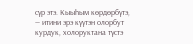сүр этэ. Кыыһым көрдөрбүтэ, — итини эрэ күүтэн олорбут
курдук, холоруктана түстэ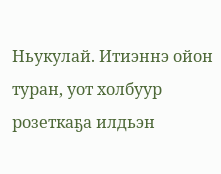Ньукулай. Итиэннэ ойон туран, уот холбуур
розеткаҕа илдьэн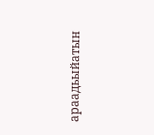араадьыйатын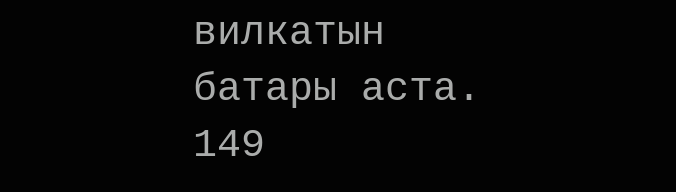вилкатын батары аста.
149